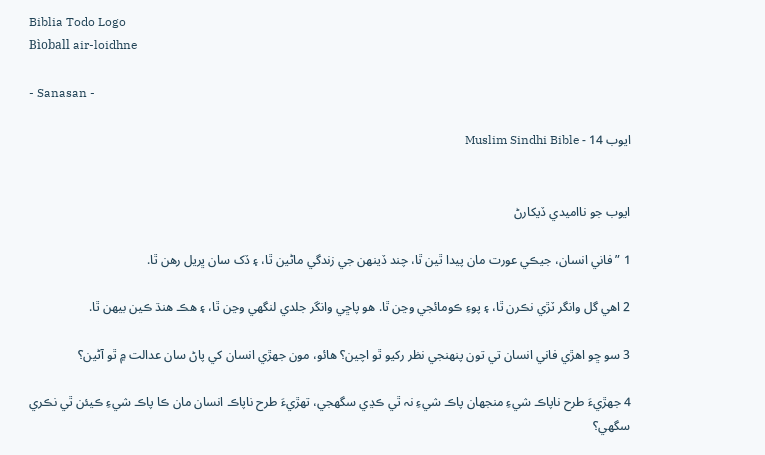Biblia Todo Logo
Bìoball air-loidhne

- Sanasan -

ايوب 14 - Muslim Sindhi Bible


ايوب جو نااميدي ڏيکارڻ

1 ”فاني انسان، جيڪي عورت مان پيدا ٿين ٿا، چند ڏينهن جي زندگي ماڻين ٿا، ۽ ڏک سان ڀريل رهن ٿا.

2 اهي گل وانگر ٽڙي نڪرن ٿا، ۽ پوءِ ڪومائجي وڃن ٿا. هو پاڇي وانگر جلدي لنگھي وڃن ٿا، ۽ هڪ هنڌ ڪين بيهن ٿا.

3 سو ڇو اهڙي فاني انسان تي تون پنهنجي نظر رکيو ٿو اچين؟ هائو، مون جهڙي انسان کي پاڻ سان عدالت ۾ ٿو آڻين؟

4 جهڙيءَ طرح ناپاڪ شيءِ منجھان پاڪ شيءِ نہ ٿي ڪڍي سگھجي، تهڙيءَ طرح ناپاڪ انسان مان ڪا پاڪ شيءِ ڪيئن ٿي نڪري سگھي؟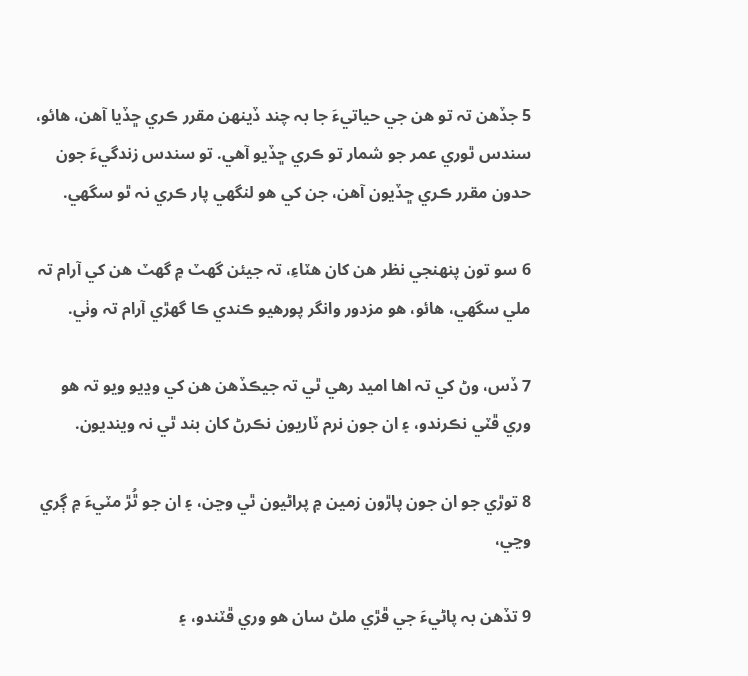5 جڏهن تہ تو هن جي حياتيءَ جا بہ چند ڏينهن مقرر ڪري ڇڏيا آهن، هائو، سندس ٿوري عمر جو شمار تو ڪري ڇڏيو آهي. تو سندس زندگيءَ جون حدون مقرر ڪري ڇڏيون آهن، جن کي هو لنگھي پار ڪري نہ ٿو سگھي.

6 سو تون پنهنجي نظر هن کان هٽاءِ، تہ جيئن گھٽ ۾ گھٽ هن کي آرام تہ ملي سگھي، هائو، هو مزدور وانگر پورهيو ڪندي ڪا گھڙي آرام تہ وٺي.

7 ڏس، وڻ کي تہ اها اميد رهي ٿي تہ جيڪڏهن هن کي وڍيو ويو تہ هو وري ڦٽي نڪرندو، ۽ ان جون نرم ٽاريون نڪرڻ کان بند ٿي نہ وينديون.

8 توڙي جو ان جون پاڙون زمين ۾ پراڻيون ٿي وڃن، ۽ ان جو ٿُڙ مٽيءَ ۾ ڳري وڃي،

9 تڏهن بہ پاڻيءَ جي ڦڙي ملڻ سان هو وري ڦٽندو، ۽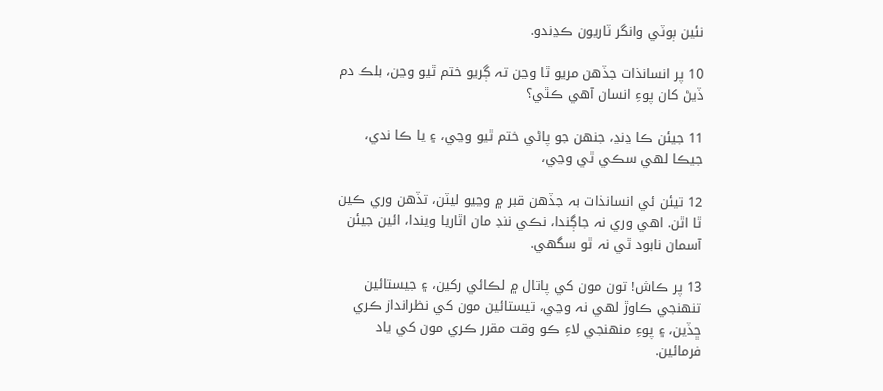نئين ٻوٽي وانگر ٽاريون ڪڍندو.

10 پر انسانذات جڏهن مريو ٿا وڃن تہ ڳريو ختم ٿيو وڃن، بلڪ دم ڏيڻ کان پوءِ انسان آهي ڪٿي؟

11 جيئن ڪا ڍنڍ، جنهن جو پاڻي ختم ٿيو وڃي، ۽ يا ڪا ندي، جيڪا لهي سڪي ٿي وڃي،

12 تيئن ئي انسانذات بہ جڏهن قبر ۾ وڃيو ليٽن، تڏهن وري ڪين ٿا اٿن. اهي وري نہ جاڳندا، نڪي ننڊ مان اٿاريا ويندا، ائين جيئن آسمان نابود ٿي نہ ٿو سگھي.

13 پر ڪاش! تون مون کي پاتال ۾ لڪائي رکين، ۽ جيستائين تنهنجي ڪاوڙ لهي نہ وڃي، تيستائين مون کي نظرانداز ڪري ڇڏين، ۽ پوءِ منهنجي لاءِ ڪو وقت مقرر ڪري مون کي ياد فرمائين.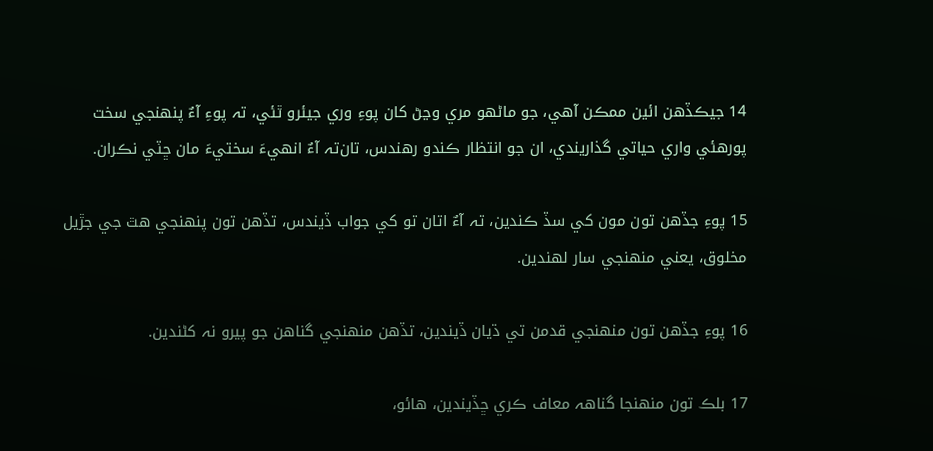14 جيڪڏهن ائين ممڪن آهي، جو ماڻهو مري وڃڻ کان پوءِ وري جيئرو ٿئي، تہ پوءِ آءٌ پنهنجي سخت پورهئي واري حياتي گذاريندي، ان جو انتظار ڪندو رهندس، تان‌تہ آءٌ انهيءَ سختيءَ مان ڇٽي نڪران.

15 پوءِ جڏهن تون مون کي سڏ ڪندين، تہ آءٌ اتان تو کي جواب ڏيندس، تڏهن تون پنهنجي هٿ جي جڙيل مخلوق، يعني منهنجي سار لهندين.

16 پوءِ جڏهن تون منهنجي قدمن تي ڌيان ڏيندين، تڏهن منهنجي گناهن جو پيرو نہ کڻندين.

17 بلڪ تون منهنجا گناهہ معاف ڪري ڇڏيندين، هائو،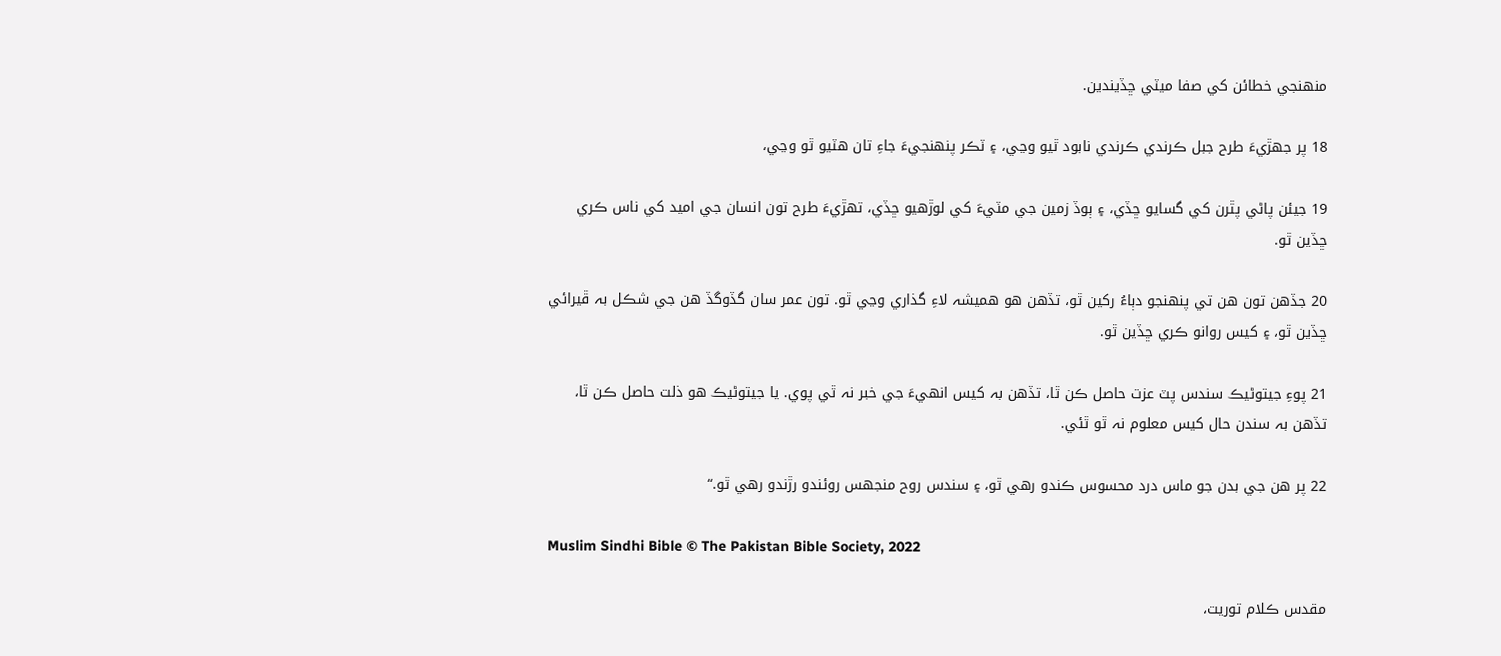منهنجي خطائن کي صفا ميٽي ڇڏيندين.

18 پر جهڙيءَ طرح جبل ڪرندي ڪرندي نابود ٿيو وڃي، ۽ ٽڪر پنهنجيءَ جاءِ تان هٽيو ٿو وڃي،

19 جيئن پاڻي پٿرن کي گسايو ڇڏي، ۽ ٻوڏ زمين جي مٽيءَ کي لوڙهيو ڇڏي، تهڙيءَ طرح تون انسان جي اميد کي ناس ڪري ڇڏين ٿو.

20 جڏهن تون هن تي پنهنجو دٻاءُ رکين ٿو، تڏهن هو هميشہ لاءِ گذاري وڃي ٿو. تون عمر سان گڏوگڏ هن جي شڪل بہ ڦيرائي ڇڏين ٿو، ۽ کيس روانو ڪري ڇڏين ٿو.

21 پوءِ جيتوڻيڪ سندس پٽ عزت حاصل ڪن ٿا، تڏهن بہ کيس انهيءَ جي خبر نہ ٿي پوي. يا جيتوڻيڪ هو ذلت حاصل ڪن ٿا، تڏهن بہ سندن حال کيس معلوم نہ ٿو ٿئي.

22 پر هن جي بدن جو ماس درد محسوس ڪندو رهي ٿو، ۽ سندس روح منجھس روئندو رڙندو رهي ٿو.“

Muslim Sindhi Bible © The Pakistan Bible Society, 2022

مقدس ڪلام توريت،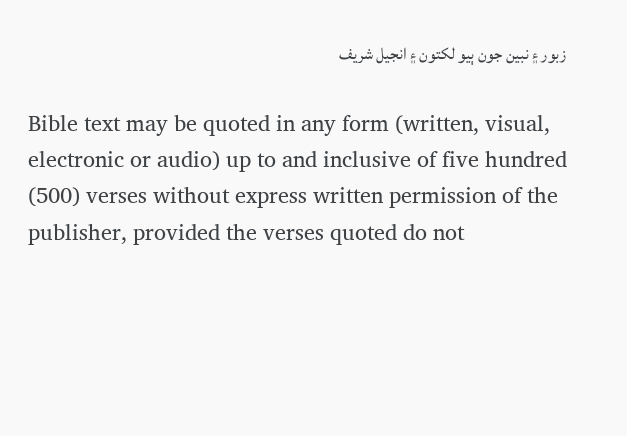زبور ۽ نبين جون ٻيو لکتون ۽ انجيل شريف

Bible text may be quoted in any form (written, visual, electronic or audio) up to and inclusive of five hundred (500) verses without express written permission of the publisher, provided the verses quoted do not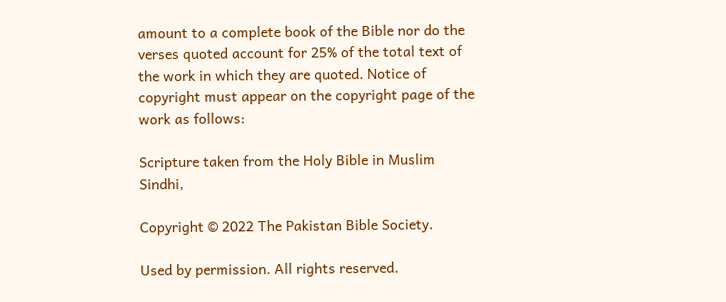amount to a complete book of the Bible nor do the verses quoted account for 25% of the total text of the work in which they are quoted. Notice of copyright must appear on the copyright page of the work as follows:

Scripture taken from the Holy Bible in Muslim Sindhi,

Copyright © 2022 The Pakistan Bible Society.

Used by permission. All rights reserved.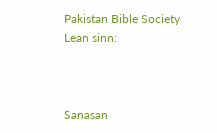Pakistan Bible Society
Lean sinn:



Sanasan